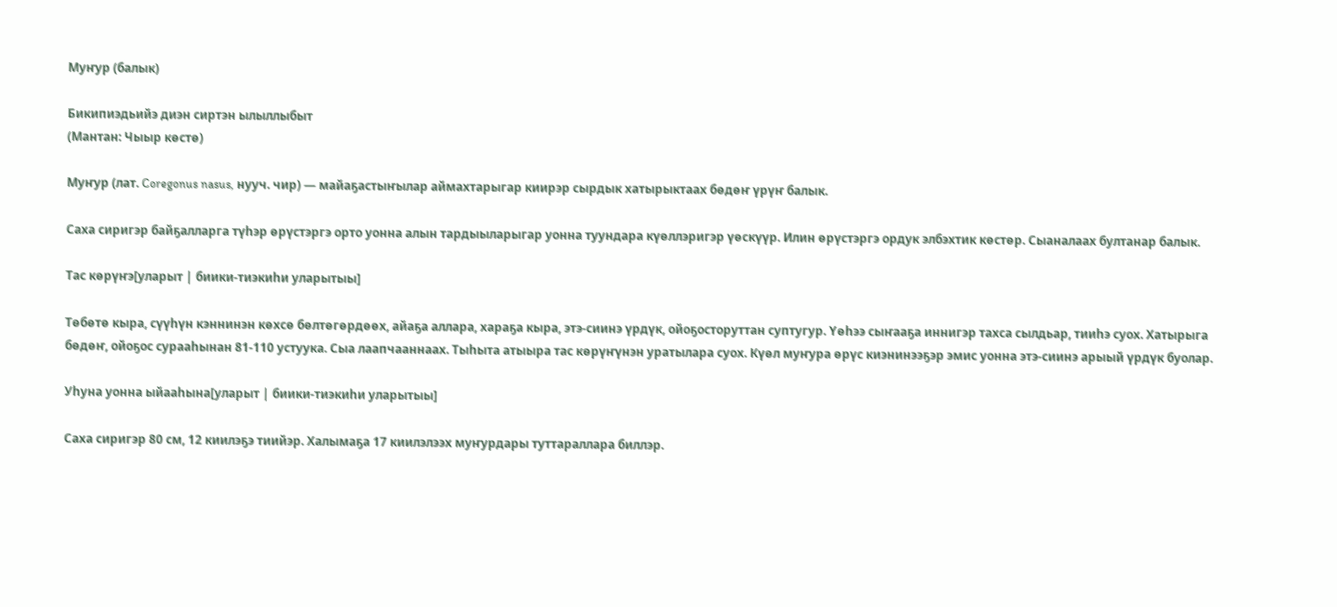Муҥур (балык)

Бикипиэдьийэ диэн сиртэн ылыллыбыт
(Мантан: Чыыр көстө)

Муҥур (лат. Coregonus nasus, нууч. чир) — майаҕастыҥылар аймахтарыгар киирэр сырдык хатырыктаах бөдөҥ үрүҥ балык.

Саха сиригэр байҕалларга түһэр өрүстэргэ орто уонна алын тардыыларыгар уонна туундара күөллэригэр үөскүүр. Илин өрүстэргэ ордук элбэхтик көстөр. Сыаналаах бултанар балык.

Тас көрүҥэ[уларыт | биики-тиэкиһи уларытыы]

Төбөтө кыра, сүүһүн кэннинэн көхсө бөлтөгөрдөөх, айаҕа аллара, хараҕа кыра, этэ-сиинэ үрдүк, ойоҕосторуттан суптугур. Үөһээ сыҥааҕа иннигэр тахса сылдьар, тииһэ суох. Хатырыга бөдөҥ, ойоҕос сурааһынан 81-110 устуука. Сыа лаапчааннаах. Тыһыта атыыра тас көрүҥүнэн уратылара суох. Күөл муҥура өрүс киэнинээҕэр эмис уонна этэ-сиинэ арыый үрдүк буолар.

Уһуна уонна ыйааһына[уларыт | биики-тиэкиһи уларытыы]

Саха сиригэр 80 см, 12 киилэҕэ тиийэр. Халымаҕа 17 киилэлээх муҥурдары туттараллара биллэр.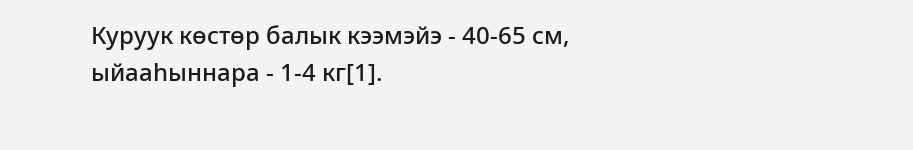Куруук көстөр балык кээмэйэ - 40-65 см, ыйааһыннара - 1-4 кг[1].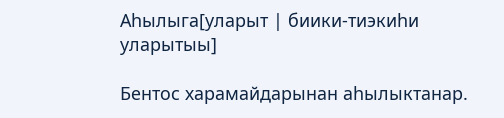Аһылыга[уларыт | биики-тиэкиһи уларытыы]

Бентос харамайдарынан аһылыктанар.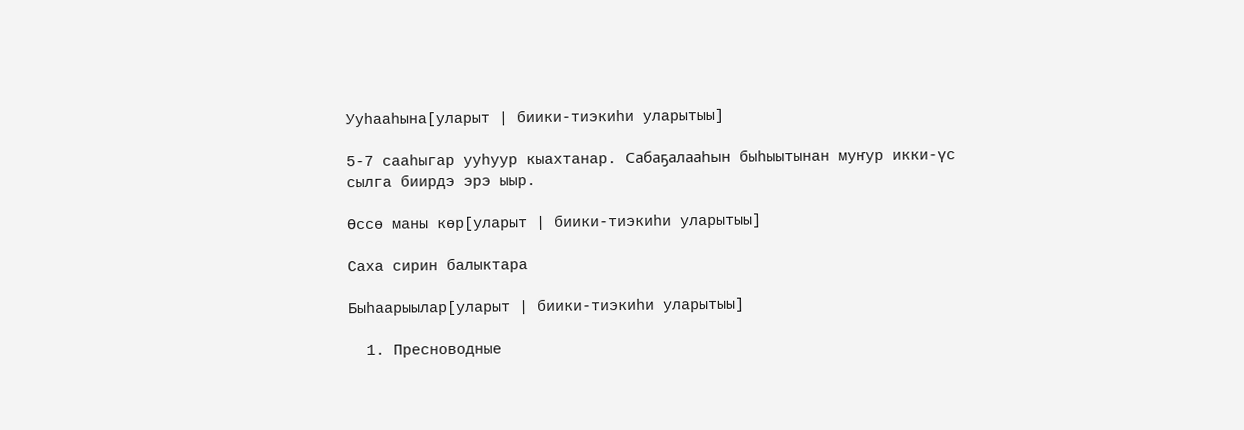Ууһааһына[уларыт | биики-тиэкиһи уларытыы]

5-7 сааһыгар ууһуур кыахтанар. Сабаҕалааһын быһыытынан муҥур икки-үс сылга биирдэ эрэ ыыр.

Өссө маны көр[уларыт | биики-тиэкиһи уларытыы]

Саха сирин балыктара

Быһаарыылар[уларыт | биики-тиэкиһи уларытыы]

  1. Пресноводные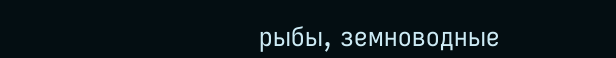рыбы, земноводные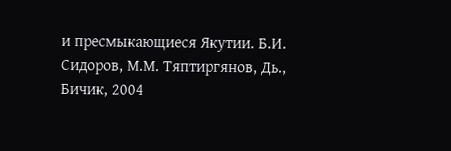и пресмыкающиеся Якутии. Б.И. Сидоров, М.М. Тяптиргянов, Дь., Бичик, 2004